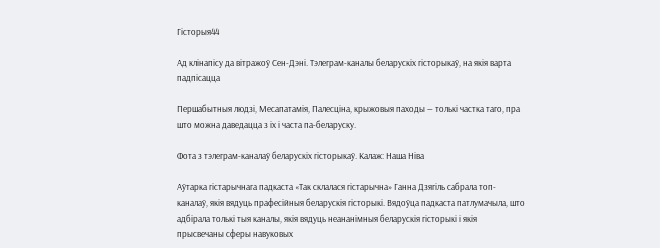Гісторыя44

Ад клінапісу да вітражоў Сен-Дэні. Тэлеграм-каналы беларускіх гісторыкаў, на якія варта падпісацца

Першабытныя людзі, Месапатамія, Палесціна, крыжовыя паходы — толькі частка таго, пра што можна даведацца з іх і часта па-беларуску.

Фота з тэлеграм-каналаў беларускіх гісторыкаў. Калаж: Наша Ніва

Аўтарка гістарычнага падкаста «Так склалася гістарычна» Ганна Дзягіль сабрала топ-каналаў, якія вядуць прафесійныя беларускія гісторыкі. Вядоўца падкаста патлумачыла, што адбірала толькі тыя каналы, якія вядуць неананімныя беларускія гісторыкі і якія прысвечаны сферы навуковых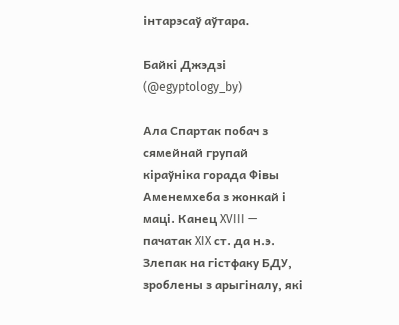інтарэсаў аўтара.

Байкі Джэдзі (@egyptology_by)

Ала Спартак побач з сямейнай групай кіраўніка горада Фівы Аменемхеба з жонкай і маці. Канец XVIII — пачатак XIX ст. да н.э. Злепак на гістфаку БДУ, зроблены з арыгіналу, які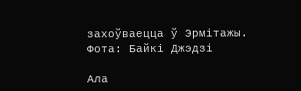захоўваецца ў Эрмітажы. Фота: Байкі Джэдзі

Ала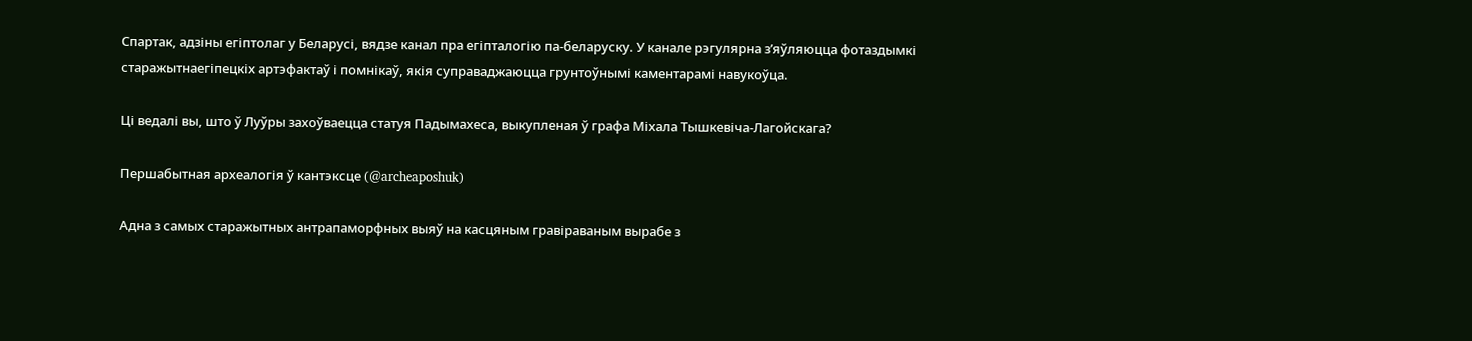Спартак, адзіны егіптолаг у Беларусі, вядзе канал пра егіпталогію па-беларуску. У канале рэгулярна з’яўляюцца фотаздымкі старажытнаегіпецкіх артэфактаў і помнікаў, якія суправаджаюцца грунтоўнымі каментарамі навукоўца.

Ці ведалі вы, што ў Луўры захоўваецца статуя Падымахеса, выкупленая ў графа Міхала Тышкевіча-Лагойскага?

Першабытная археалогія ў кантэксце (@archeaposhuk)

Адна з самых старажытных антрапаморфных выяў на касцяным гравіраваным вырабе з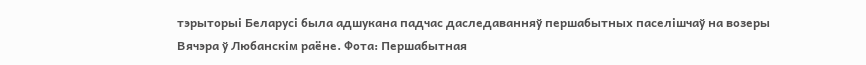тэрыторыі Беларусі была адшукана падчас даследаванняў першабытных паселішчаў на возеры Вячэра ў Любанскім раёне. Фота: Першабытная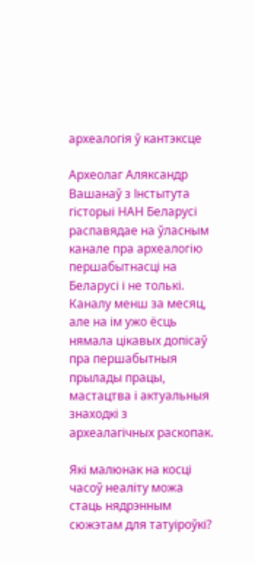археалогія ў кантэксце

Археолаг Аляксандр Вашанаў з Інстытута гісторыі НАН Беларусі распавядае на ўласным канале пра археалогію першабытнасці на Беларусі і не толькі. Каналу менш за месяц, але на ім ужо ёсць нямала цікавых допісаў пра першабытныя прылады працы, мастацтва і актуальныя знаходкі з археалагічных раскопак.

Які малюнак на косці часоў неаліту можа стаць нядрэнным сюжэтам для татуіроўкі?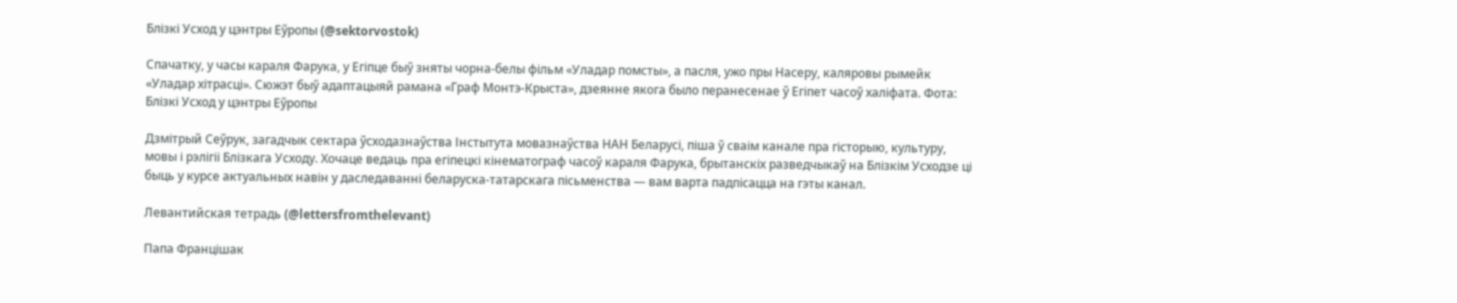Блізкі Усход у цэнтры Еўропы (@sektorvostok)

Спачатку, у часы караля Фарука, у Егіпце быў зняты чорна-белы фільм «Уладар помсты», а пасля, ужо пры Насеру, каляровы рымейк «Уладар хітрасці». Сюжэт быў адаптацыяй рамана «Граф Монтэ-Крыста», дзеянне якога было перанесенае ў Егіпет часоў халіфата. Фота: Блізкі Усход у цэнтры Еўропы

Дзмітрый Сеўрук, загадчык сектара ўсходазнаўства Інстытута мовазнаўства НАН Беларусі, піша ў сваім канале пра гісторыю, культуру, мовы і рэлігіі Блізкага Усходу. Хочаце ведаць пра егіпецкі кінематограф часоў караля Фарука, брытанскіх разведчыкаў на Блізкім Усходзе ці быць у курсе актуальных навін у даследаванні беларуска-татарскага пісьменства — вам варта падпісацца на гэты канал.

Левантийская тетрадь (@lettersfromthelevant)

Папа Францішак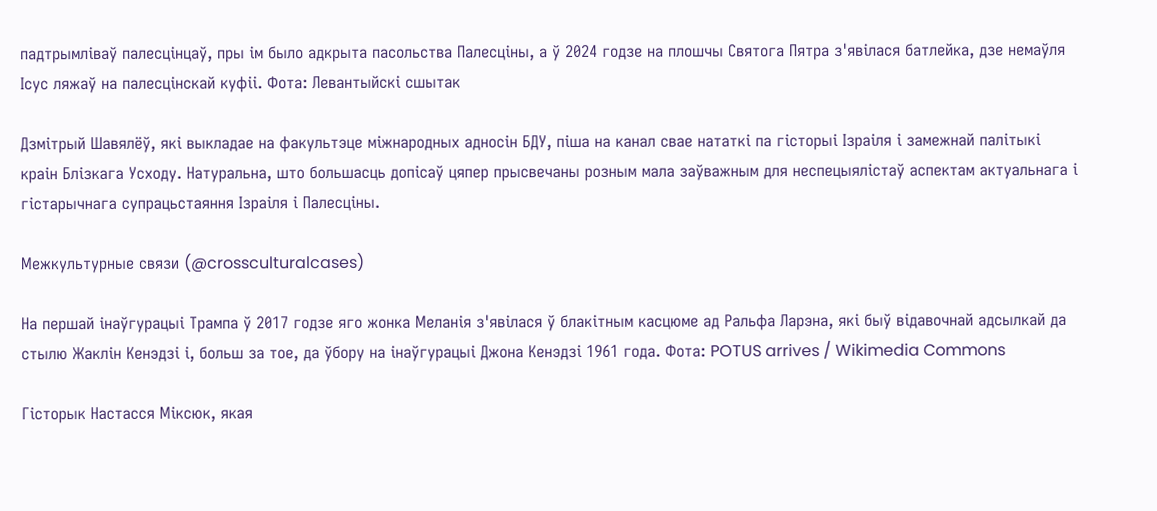падтрымліваў палесцінцаў, пры ім было адкрыта пасольства Палесціны, а ў 2024 годзе на плошчы Святога Пятра з'явілася батлейка, дзе немаўля Ісус ляжаў на палесцінскай куфіі. Фота: Левантыйскі сшытак

Дзмітрый Шавялёў, які выкладае на факультэце міжнародных адносін БДУ, піша на канал свае нататкі па гісторыі Ізраіля і замежнай палітыкі краін Блізкага Усходу. Натуральна, што большасць допісаў цяпер прысвечаны розным мала заўважным для неспецыялістаў аспектам актуальнага і гістарычнага супрацьстаяння Ізраіля і Палесціны.

Межкультурные связи (@crossculturalcases)

На першай інаўгурацыі Трампа ў 2017 годзе яго жонка Меланія з'явілася ў блакітным касцюме ад Ральфа Ларэна, які быў відавочнай адсылкай да стылю Жаклін Кенэдзі і, больш за тое, да ўбору на інаўгурацыі Джона Кенэдзі 1961 года. Фота: POTUS arrives / Wikimedia Commons

Гісторык Настасся Міксюк, якая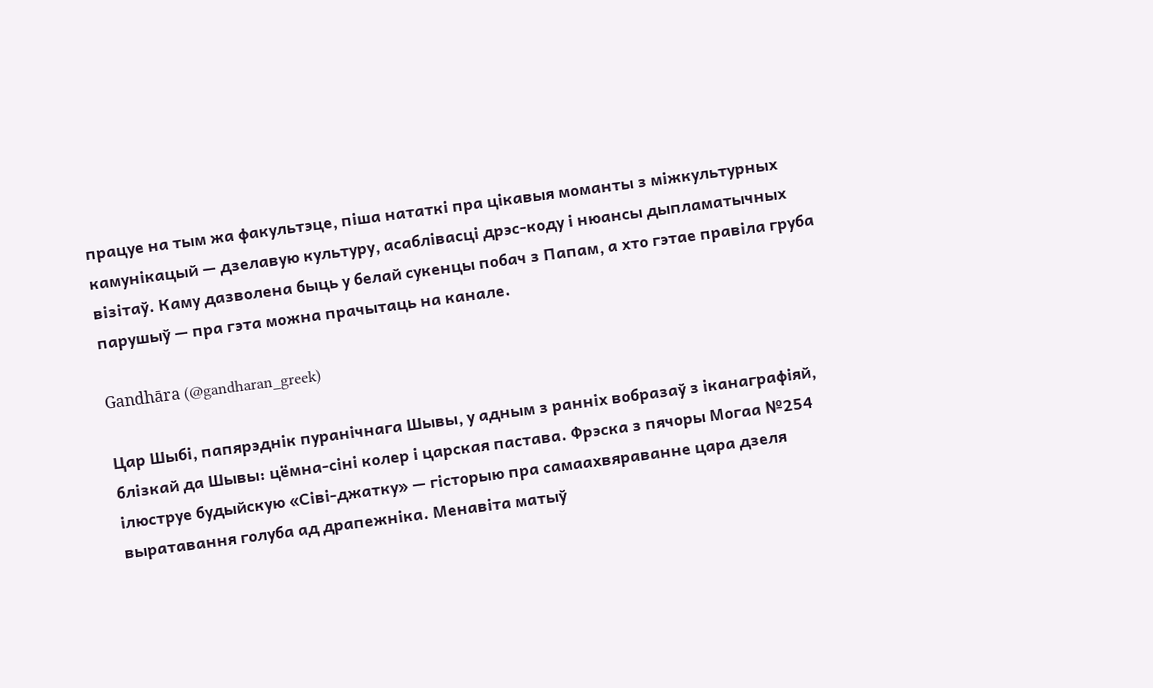працуе на тым жа факультэце, піша нататкі пра цікавыя моманты з міжкультурных камунікацый — дзелавую культуру, асаблівасці дрэс-коду і нюансы дыпламатычных візітаў. Каму дазволена быць у белай сукенцы побач з Папам, а хто гэтае правіла груба парушыў — пра гэта можна прачытаць на канале.

Gandhāra (@gandharan_greek)

Цар Шыбі, папярэднік пуранічнага Шывы, у адным з ранніх вобразаў з іканаграфіяй, блізкай да Шывы: цёмна-сіні колер і царская пастава. Фрэска з пячоры Могаа №254 ілюструе будыйскую «Сіві-джатку» — гісторыю пра самаахвяраванне цара дзеля выратавання голуба ад драпежніка. Менавіта матыў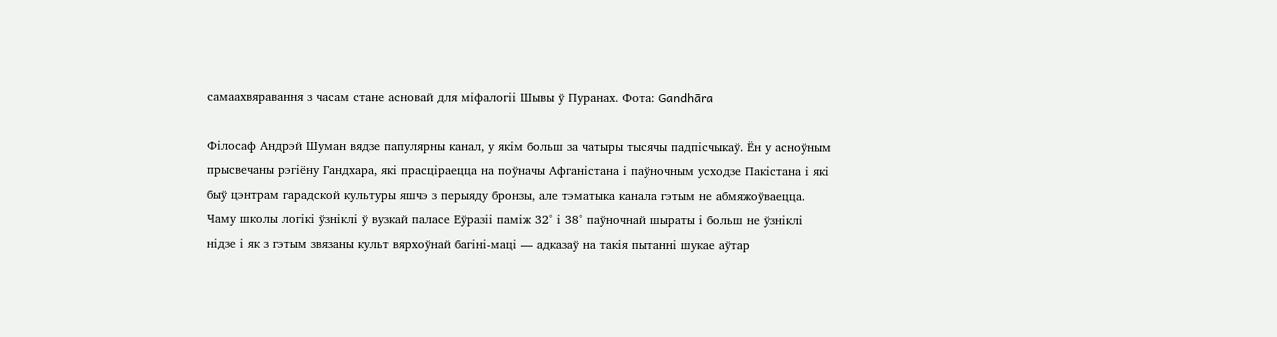самаахвяравання з часам стане асновай для міфалогіі Шывы ў Пуранах. Фота: Gandhāra

Філосаф Андрэй Шуман вядзе папулярны канал, у якім больш за чатыры тысячы падпісчыкаў. Ён у асноўным прысвечаны рэгіёну Гандхара, які прасціраецца на поўначы Афганістана і паўночным усходзе Пакістана і які быў цэнтрам гарадской культуры яшчэ з перыяду бронзы, але тэматыка канала гэтым не абмяжоўваецца. Чаму школы логікі ўзніклі ў вузкай паласе Еўразіі паміж 32° і 38° паўночнай шыраты і больш не ўзніклі нідзе і як з гэтым звязаны культ вярхоўнай багіні-маці — адказаў на такія пытанні шукае аўтар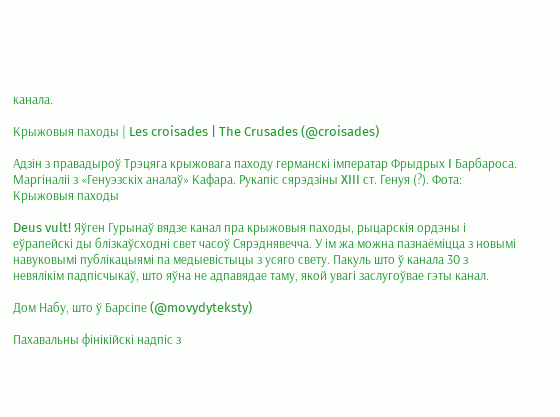канала.

Крыжовыя паходы | Les croisades | The Crusades (@croisades)

Адзін з правадыроў Трэцяга крыжовага паходу германскі імператар Фрыдрых I Барбароса. Маргіналіі з «Генуэзскіх аналаў» Кафара. Рукапіс сярэдзіны XIII ст. Генуя (?). Фота: Крыжовыя паходы

Deus vult! Яўген Гурынаў вядзе канал пра крыжовыя паходы, рыцарскія ордэны і еўрапейскі ды блізкаўсходні свет часоў Сярэднявечча. У ім жа можна пазнаёміцца з новымі навуковымі публікацыямі па медыевістыцы з усяго свету. Пакуль што ў канала 30 з невялікім падпісчыкаў, што яўна не адпавядае таму, якой увагі заслугоўвае гэты канал.

Дом Набу, што ў Барсіпе (@movydyteksty)

Пахавальны фінікійскі надпіс з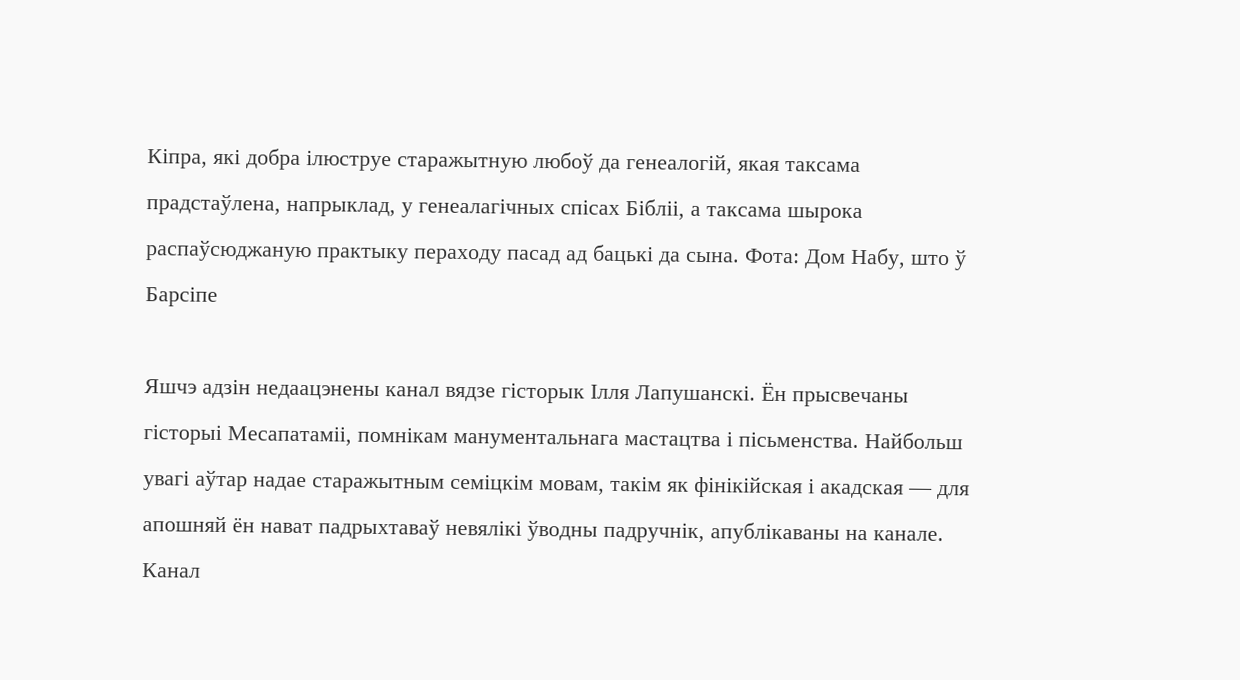Кіпра, які добра ілюструе старажытную любоў да генеалогій, якая таксама прадстаўлена, напрыклад, у генеалагічных спісах Бібліі, а таксама шырока распаўсюджаную практыку пераходу пасад ад бацькі да сына. Фота: Дом Набу, што ў Барсіпе

Яшчэ адзін недаацэнены канал вядзе гісторык Ілля Лапушанскі. Ён прысвечаны гісторыі Месапатаміі, помнікам манументальнага мастацтва і пісьменства. Найбольш увагі аўтар надае старажытным семіцкім мовам, такім як фінікійская і акадская — для апошняй ён нават падрыхтаваў невялікі ўводны падручнік, апублікаваны на канале. Канал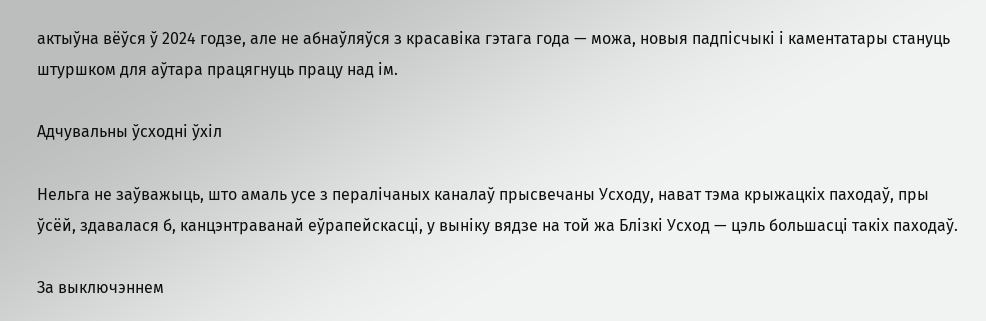актыўна вёўся ў 2024 годзе, але не абнаўляўся з красавіка гэтага года — можа, новыя падпісчыкі і каментатары стануць штуршком для аўтара працягнуць працу над ім.

Адчувальны ўсходні ўхіл

Нельга не заўважыць, што амаль усе з пералічаных каналаў прысвечаны Усходу, нават тэма крыжацкіх паходаў, пры ўсёй, здавалася б, канцэнтраванай еўрапейскасці, у выніку вядзе на той жа Блізкі Усход — цэль большасці такіх паходаў.

За выключэннем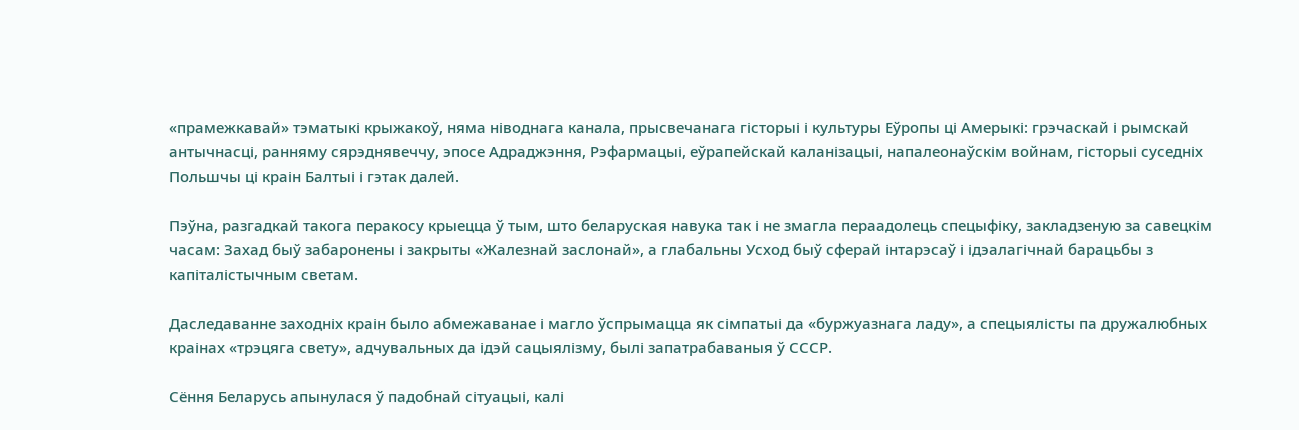«прамежкавай» тэматыкі крыжакоў, няма ніводнага канала, прысвечанага гісторыі і культуры Еўропы ці Амерыкі: грэчаскай і рымскай антычнасці, ранняму сярэднявеччу, эпосе Адраджэння, Рэфармацыі, еўрапейскай каланізацыі, напалеонаўскім войнам, гісторыі суседніх Польшчы ці краін Балтыі і гэтак далей.

Пэўна, разгадкай такога перакосу крыецца ў тым, што беларуская навука так і не змагла пераадолець спецыфіку, закладзеную за савецкім часам: Захад быў забаронены і закрыты «Жалезнай заслонай», а глабальны Усход быў сферай інтарэсаў і ідэалагічнай барацьбы з капіталістычным светам.

Даследаванне заходніх краін было абмежаванае і магло ўспрымацца як сімпатыі да «буржуазнага ладу», а спецыялісты па дружалюбных краінах «трэцяга свету», адчувальных да ідэй сацыялізму, былі запатрабаваныя ў СССР.

Сёння Беларусь апынулася ў падобнай сітуацыі, калі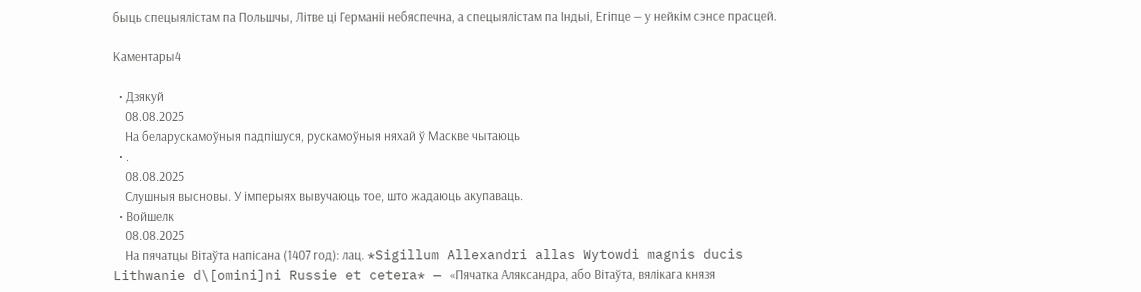быць спецыялістам па Польшчы, Літве ці Германіі небяспечна, а спецыялістам па Індыі, Егіпце — у нейкім сэнсе прасцей.

Каментары4

  • Дзякуй
    08.08.2025
    На беларускамоўныя падпішуся, рускамоўныя няхай ў Маскве чытаюць
  • .
    08.08.2025
    Слушныя высновы. У імперыях вывучаюць тое, што жадаюць акупаваць.
  • Войшелк
    08.08.2025
    На пячатцы Вітаўта напісана (1407 год): лац. *Sigillum Allexandri allas Wytowdi magnis ducis Lithwanie d\[omini]ni Russie et cetera* — «Пячатка Аляксандра, або Вітаўта, вялікага князя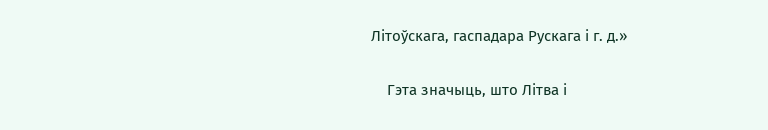Літоўскага, гаспадара Рускага і г. д.»

    Гэта значыць, што Літва і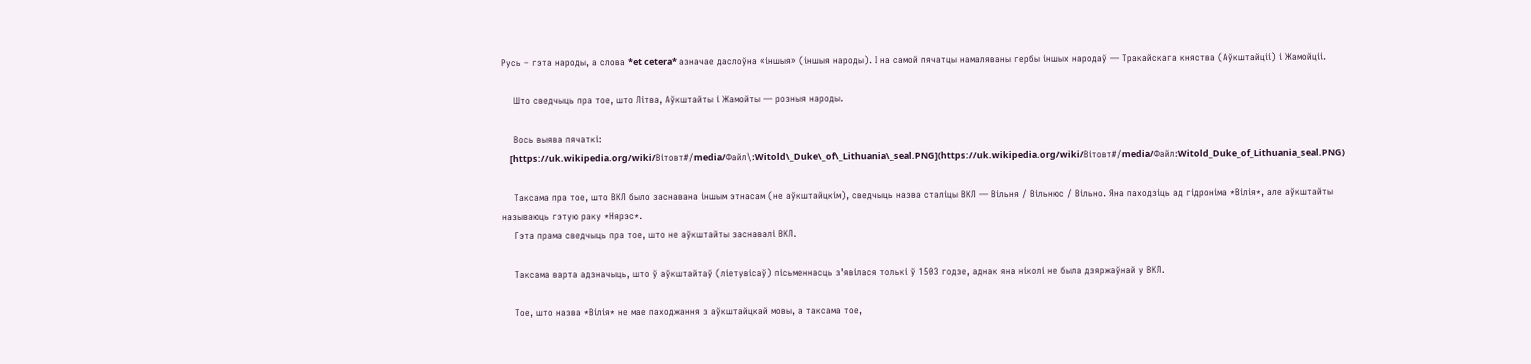Русь – гэта народы, а слова *et cetera* азначае даслоўна «іншыя» (іншыя народы). І на самой пячатцы намаляваны гербы іншых народаў — Тракайскага княства (Аўкштайціі) і Жамойціі.

    Што сведчыць пра тое, што Літва, Аўкштайты і Жамойты — розныя народы.

    Вось выява пячаткі:
    [https://uk.wikipedia.org/wiki/Вітовт#/media/Файл\:Witold\_Duke\_of\_Lithuania\_seal.PNG](https://uk.wikipedia.org/wiki/Вітовт#/media/Файл:Witold_Duke_of_Lithuania_seal.PNG)

    Таксама пра тое, што ВКЛ было заснавана іншым этнасам (не аўкштайцкім), сведчыць назва сталіцы ВКЛ — Вільня / Вільнюс / Вільнo. Яна паходзіць ад гідроніма *Вілія*, але аўкштайты называюць гэтую раку *Нярэс*.
    Гэта прама сведчыць пра тое, што не аўкштайты заснавалі ВКЛ.

    Таксама варта адзначыць, што ў аўкштайтаў (ліетувісаў) пісьменнасць з’явілася толькі ў 1503 годзе, аднак яна ніколі не была дзяржаўнай у ВКЛ.

    Тое, што назва *Вілія* не мае паходжання з аўкштайцкай мовы, а таксама тое,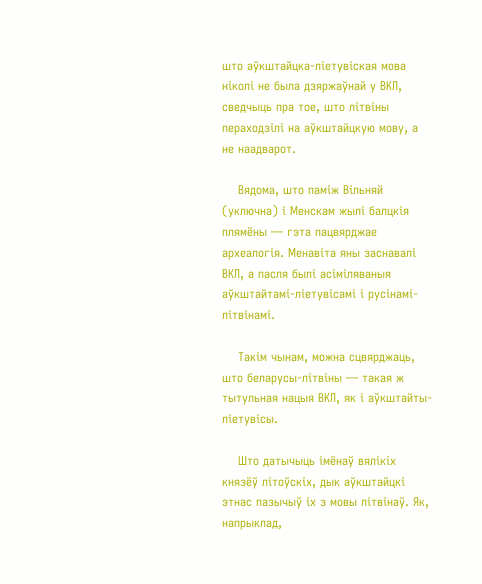што аўкштайцка-ліетувіская мова ніколі не была дзяржаўнай у ВКЛ, сведчыць пра тое, што літвіны пераходзілі на аўкштайцкую мову, а не наадварот.

    Вядома, што паміж Вільняй (уключна) і Менскам жылі балцкія плямёны — гэта пацвярджае археалогія. Менавіта яны заснавалі ВКЛ, а пасля былі асіміляваныя аўкштайтамі-ліетувісамі і русінамі-літвінамі.

    Такім чынам, можна сцвярджаць, што беларусы-літвіны — такая ж тытульная нацыя ВКЛ, як і аўкштайты-ліетувісы.

    Што датычыць імёнаў вялікіх князёў літоўскіх, дык аўкштайцкі этнас пазычыў іх з мовы літвінаў. Як, напрыклад,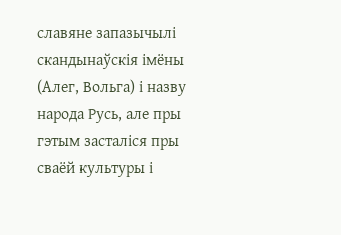славяне запазычылі скандынаўскія імёны (Алег, Вольга) і назву народа Русь, але пры гэтым засталіся пры сваёй культуры і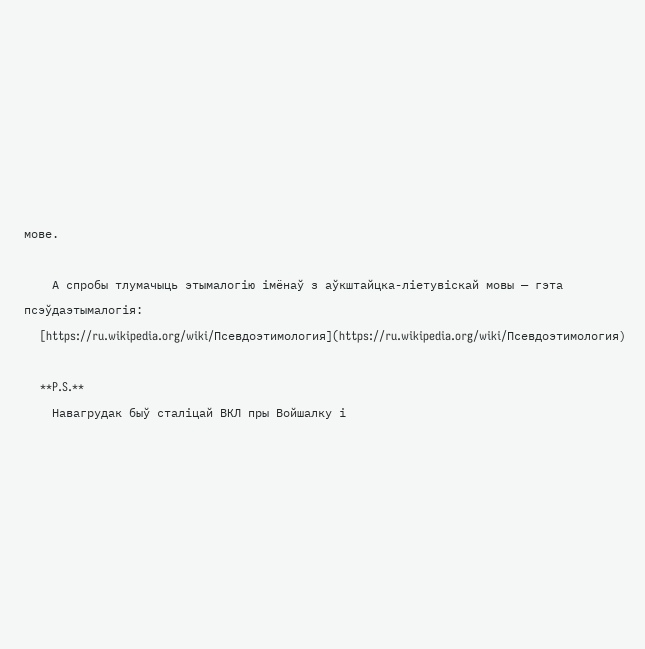мове.

    А спробы тлумачыць этымалогію імёнаў з аўкштайцка-ліетувіскай мовы — гэта псэўдаэтымалогія:
    [https://ru.wikipedia.org/wiki/Псевдоэтимология](https://ru.wikipedia.org/wiki/Псевдоэтимология)

    **P.S.**
    Навагрудак быў сталіцай ВКЛ пры Войшалку і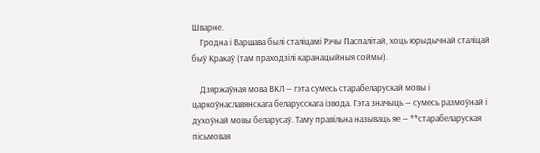Шварне.
    Гродна і Варшава былі сталіцамі Рэчы Паспалітай, хоць юрыдычнай сталіцай быў Кракаў (там праходзілі каранацыйныя соймы).

    Дзяржаўная мова ВКЛ — гэта сумесь старабеларускай мовы і царкоўнаславянскага беларусскага iзвода. Гэта значыць — сумесь размоўнай і духоўнай мовы беларусаў. Таму правільна называць яе — **старабеларуская пісьмовая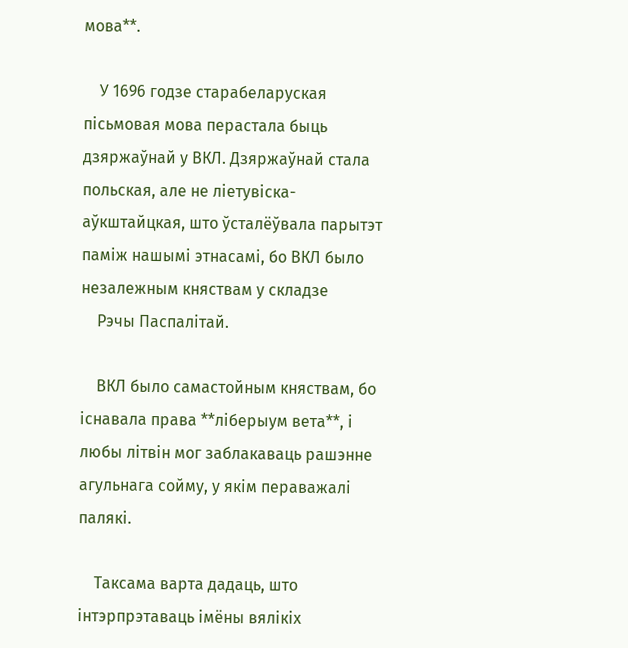мова**.

    У 1696 годзе старабеларуская пісьмовая мова перастала быць дзяржаўнай у ВКЛ. Дзяржаўнай стала польская, але не ліетувіска-аўкштайцкая, што ўсталёўвала парытэт паміж нашымі этнасамі, бо ВКЛ было незалежным княствам у складзе
    Рэчы Паспалітай.

    ВКЛ было самастойным княствам, бо існавала права **ліберыум вета**, і любы літвін мог заблакаваць рашэнне агульнага сойму, у якім пераважалі палякі.

    Таксама варта дадаць, што інтэрпрэтаваць імёны вялікіх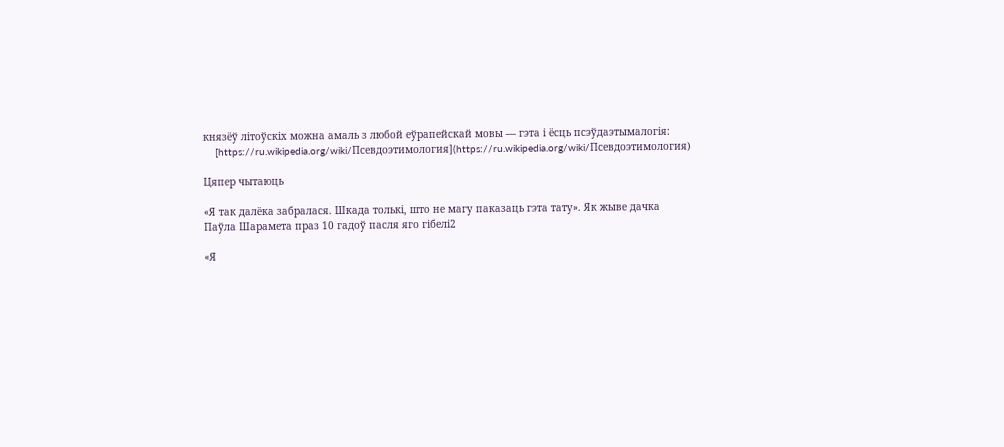князёў літоўскіх можна амаль з любой еўрапейскай мовы — гэта і ёсць псэўдаэтымалогія:
    [https://ru.wikipedia.org/wiki/Псевдоэтимология](https://ru.wikipedia.org/wiki/Псевдоэтимология)

Цяпер чытаюць

«Я так далёка забралася. Шкада толькі, што не магу паказаць гэта тату». Як жыве дачка Паўла Шарамета праз 10 гадоў пасля яго гібелі2

«Я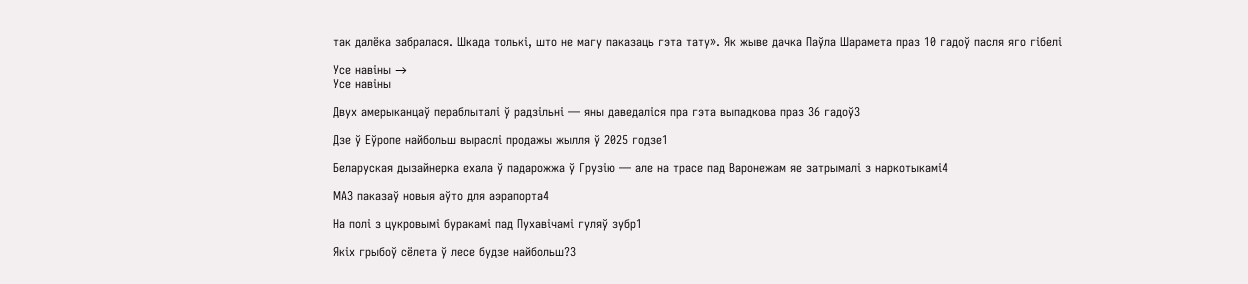так далёка забралася. Шкада толькі, што не магу паказаць гэта тату». Як жыве дачка Паўла Шарамета праз 10 гадоў пасля яго гібелі

Усе навіны →
Усе навіны

Двух амерыканцаў пераблыталі ў радзільні — яны даведаліся пра гэта выпадкова праз 36 гадоў3

Дзе ў Еўропе найбольш выраслі продажы жылля ў 2025 годзе1

Беларуская дызайнерка ехала ў падарожжа ў Грузію — але на трасе пад Варонежам яе затрымалі з наркотыкамі4

МАЗ паказаў новыя аўто для аэрапорта4

На полі з цукровымі буракамі пад Пухавічамі гуляў зубр1

Якіх грыбоў сёлета ў лесе будзе найбольш?3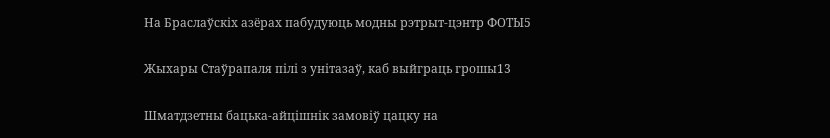На Браслаўскіх азёрах пабудуюць модны рэтрыт-цэнтр ФОТЫ5

Жыхары Стаўрапаля пілі з унітазаў, каб выйграць грошы13

Шматдзетны бацька-айцішнік замовіў цацку на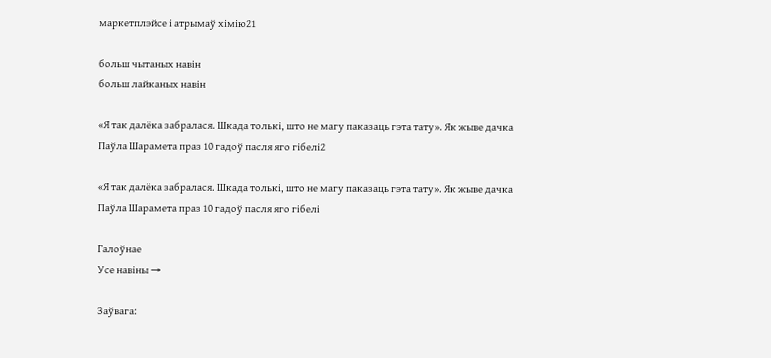маркетплэйсе і атрымаў хімію21

больш чытаных навін
больш лайканых навін

«Я так далёка забралася. Шкада толькі, што не магу паказаць гэта тату». Як жыве дачка Паўла Шарамета праз 10 гадоў пасля яго гібелі2

«Я так далёка забралася. Шкада толькі, што не магу паказаць гэта тату». Як жыве дачка Паўла Шарамета праз 10 гадоў пасля яго гібелі

Галоўнае
Усе навіны →

Заўвага: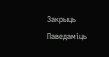Закрыць Паведаміць